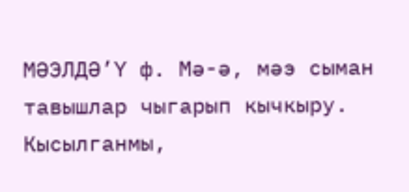МӘЭЛДӘ’Ү ф. Мә-ә, мәэ сыман тавышлар чыгарып кычкыру. Кысылганмы,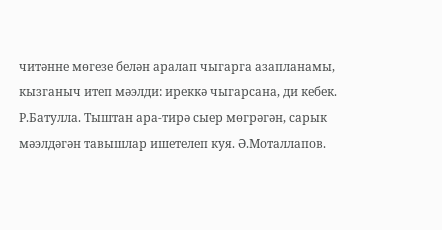читәнне мөгезе белән аралап чыгарга азапланамы, кызганыч итеп мәэлди: иреккә чыгарсана, ди кебек. Р.Батулла. Тыштан ара-тирә сыер мөгрәгән, сарык мәэлдәгән тавышлар ишетелеп куя. Ә.Моталлапов.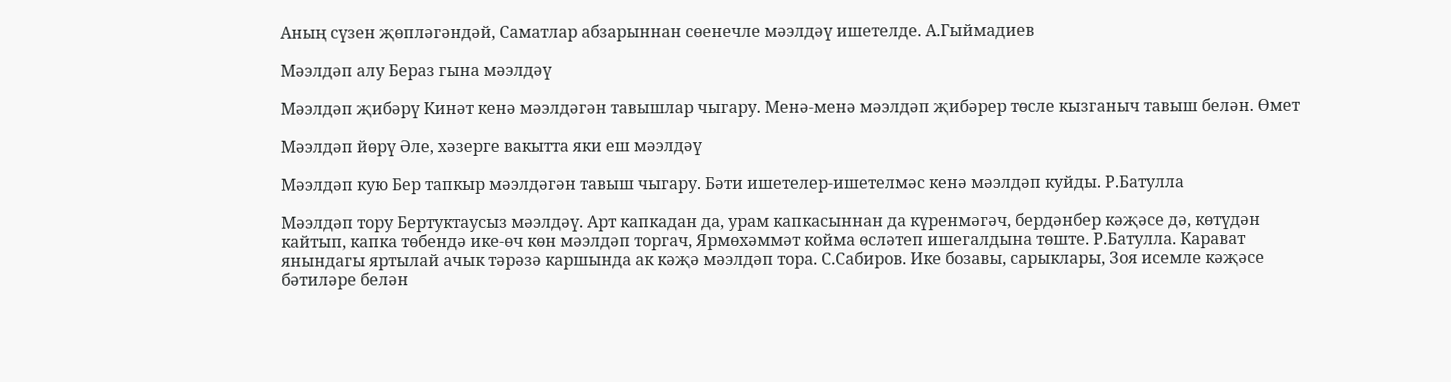Аның сүзен җөпләгәндәй, Саматлар абзарыннан сөенечле мәэлдәү ишетелде. А.Гыймадиев

Мәэлдәп алу Бераз гына мәэлдәү

Мәэлдәп җибәрү Кинәт кенә мәэлдәгән тавышлар чыгару. Менә-менә мәэлдәп җибәрер төсле кызганыч тавыш белән. Өмет

Мәэлдәп йөрү Әле, хәзерге вакытта яки еш мәэлдәү

Мәэлдәп кую Бер тапкыр мәэлдәгән тавыш чыгару. Бәти ишетелер-ишетелмәс кенә мәэлдәп куйды. Р.Батулла

Мәэлдәп тору Бертуктаусыз мәэлдәү. Арт капкадан да, урам капкасыннан да күренмәгәч, бердәнбер кәҗәсе дә, көтүдән кайтып, капка төбендә ике-өч көн мәэлдәп торгач, Ярмөхәммәт койма өсләтеп ишегалдына төште. Р.Батулла. Карават янындагы яртылай ачык тәрәзә каршында ак кәҗә мәэлдәп тора. С.Сабиров. Ике бозавы, сарыклары, Зоя исемле кәҗәсе бәтиләре белән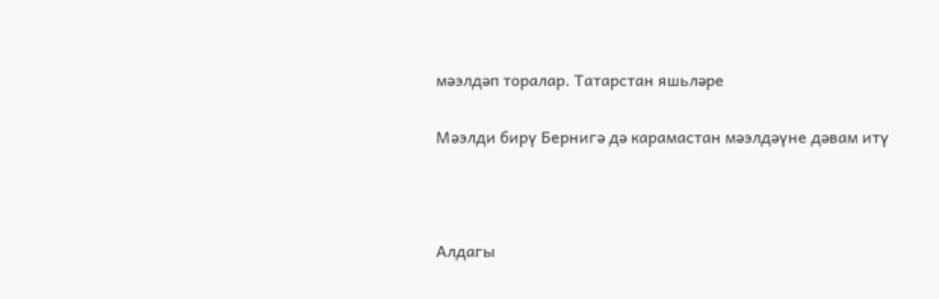мәэлдәп торалар. Татарстан яшьләре

Мәэлди бирү Бернигә дә карамастан мәэлдәүне дәвам итү



Алдагы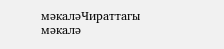мәкаләЧираттагы мәкалә